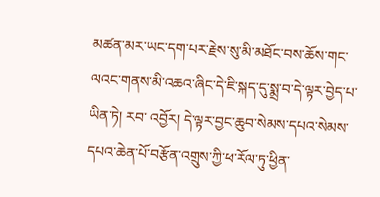མཚན་མར་ཡང་དག་པར་རྗེས་སུ་མི་མཐོང་བས་ཆོས་གང་ལའང་གནས་མི་འཆའ་ཞིང་དེ་ཇི་སྐད་དུ་སྨྲ་བ་དེ་ལྟར་བྱེད་པ་ཡིན་ཏེ། རབ་ འབྱོར། དེ་ལྟར་བྱང་ཆུབ་སེམས་དཔའ་སེམས་དཔའ་ཆེན་པོ་བརྩོན་འགྲུས་ཀྱི་ཕ་རོལ་ཏུ་ཕྱིན་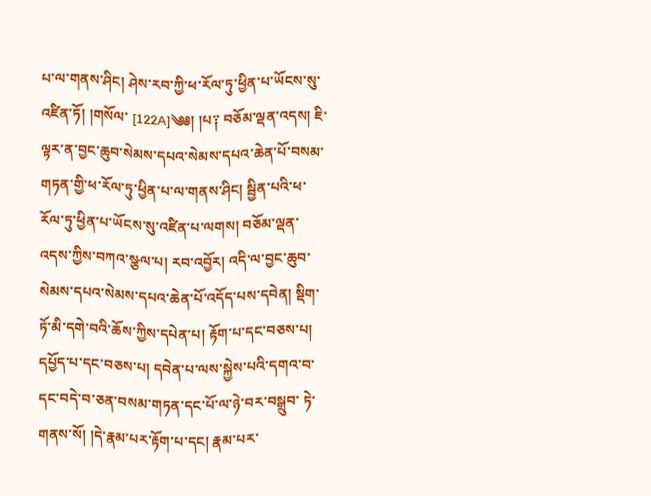པ་ལ་གནས་ཤིང། ཤེས་རབ་ཀྱི་ཕ་རོལ་ཏུ་ཕྱིན་པ་ཡོངས་སུ་འཛིན་ཏོ། །གསོལ་ [122A]༄༅། །པ༑ བཅོམ་ལྡན་འདས། ཇི་ལྟར་ན་བྱང་ཆུབ་སེམས་དཔའ་སེམས་དཔའ་ཆེན་པོ་བསམ་གཏན་གྱི་ཕ་རོལ་ཏུ་ཕྱིན་པ་ལ་གནས་ཤིང། སྦྱིན་པའི་ཕ་ རོལ་ཏུ་ཕྱིན་པ་ཡོངས་སུ་འཛིན་པ་ལགས། བཅོམ་ལྡན་འདས་ཀྱིས་བཀའ་སྩལ་པ། རབ་འབྱོར། འདི་ལ་བྱང་ཆུབ་སེམས་དཔའ་སེམས་དཔའ་ཆེན་པོ་འདོད་པས་དབེན། སྡིག་ ཏོ་མི་དགེ་བའི་ཆོས་ཀྱིས་དཔེན་པ། རྟོག་པ་དང་བཅས་པ། དཔྱོད་པ་དང་བཅས་པ། དབེན་པ་ལས་སྐྱེས་པའི་དགའ་བ་དང་བདེ་བ་ཅན་བསམ་གཏན་དང་པོ་ལ་ཉེ་བར་བསྒྲུབ་ ཏེ་གནས་སོ། །དེ་རྣམ་པར་རྟོག་པ་དང། རྣམ་པར་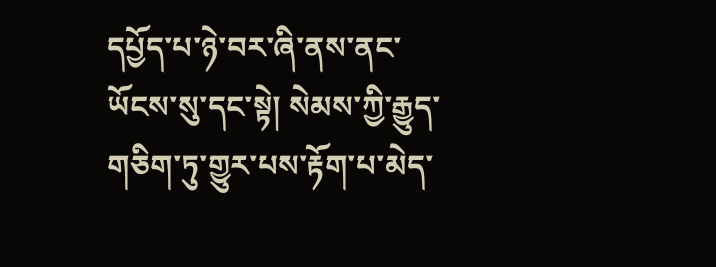དཔྱོད་པ་ཉེ་བར་ཞི་ནས་ནང་ཡོངས་སུ་དང་སྟེ། སེམས་ཀྱི་རྒྱུད་གཅིག་ཏུ་གྱུར་པས་རྟོག་པ་མེད་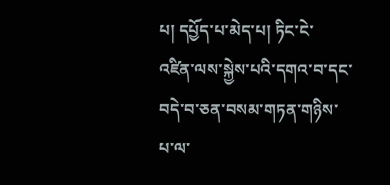པ། དཔྱོད་པ་མེད་པ། ཏིང་ངེ་ འཛིན་ལས་སྐྱེས་པའི་དགའ་བ་དང་བདེ་བ་ཅན་བསམ་གཏན་གཉིས་པ་ལ་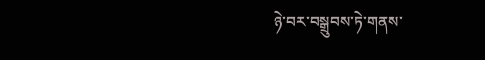ཉེ་བར་བསྒྲུབས་ཏེ་གནས་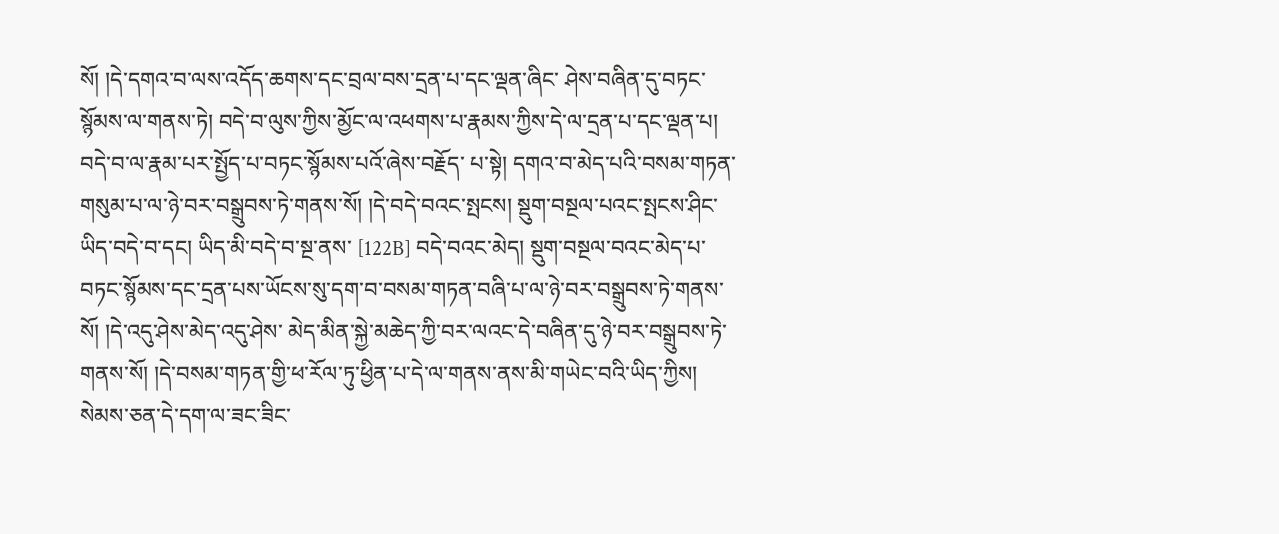སོ། །དེ་དགའ་བ་ལས་འདོད་ཆགས་དང་བྲལ་བས་དྲན་པ་དང་ལྡན་ཞིང་ ཤེས་བཞིན་དུ་བཏང་སྙོམས་ལ་གནས་ཏེ། བདེ་བ་ལུས་ཀྱིས་མྱོང་ལ་འཕགས་པ་རྣམས་ཀྱིས་དེ་ལ་དྲན་པ་དང་ལྡན་པ། བདེ་བ་ལ་རྣམ་པར་སྤྱོད་པ་བཏང་སྙོམས་པའོ་ཞེས་བརྗོད་ པ་སྟེ། དགའ་བ་མེད་པའི་བསམ་གཏན་གསུམ་པ་ལ་ཉེ་བར་བསྒྲུབས་ཏེ་གནས་སོ། །དེ་བདེ་བའང་སྤངས། སྡུག་བསྔལ་པའང་སྤངས་ཤིང་ཡིད་བདེ་བ་དང། ཡིད་མི་བདེ་བ་སྔ་ནས་ [122B] བདེ་བའང་མེད། སྡུག་བསྔལ་བའང་མེད་པ་བཏང་སྙོམས་དང་དྲན་པས་ཡོངས་སུ་དག་བ་བསམ་གཏན་བཞི་པ་ལ་ཉེ་བར་བསྒྲུབས་ཏེ་གནས་སོ། །དེ་འདུ་ཤེས་མེད་འདུ་ཤེས་ མེད་མིན་སྐྱེ་མཆེད་ཀྱི་བར་ལའང་དེ་བཞིན་དུ་ཉེ་བར་བསྒྲུབས་ཏེ་གནས་སོ། །དེ་བསམ་གཏན་གྱི་ཕ་རོལ་ཏུ་ཕྱིན་པ་དེ་ལ་གནས་ནས་མི་གཡེང་བའི་ཡིད་ཀྱིས། སེམས་ཅན་དེ་དག་ལ་ཟང་ཟིང་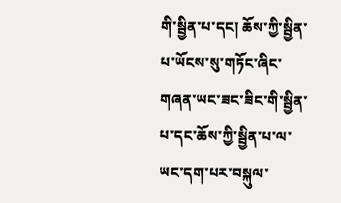གི་སྦྱིན་པ་དང། ཆོས་ཀྱི་སྦྱིན་པ་ཡོངས་སུ་གཏོང་ཞིང་གཞན་ཡང་ཟང་ཟིང་གི་སྦྱིན་པ་དང་ཆོས་ཀྱི་སྦྱིན་པ་ལ་ཡང་དག་པར་བསྐུལ་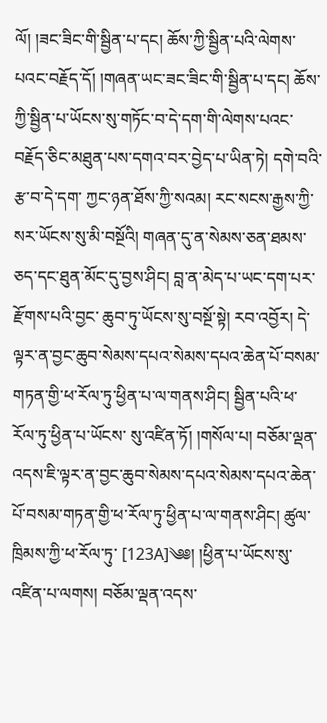ལོ། །ཟང་ཟིང་གི་སྦྱིན་པ་དང། ཆོས་ཀྱི་སྦྱིན་པའི་ལེགས་ པའང་བརྗོད་དོ། །གཞན་ཡང་ཟང་ཟིང་གི་སྦྱིན་པ་དང། ཆོས་ཀྱི་སྦྱིན་པ་ཡོངས་སུ་གཏོང་བ་དེ་དག་གི་ལེགས་པའང་བརྗོད་ཅིང་མཐུན་པས་དགའ་བར་བྱེད་པ་ཡིན་ཏེ། དགེ་བའི་རྩ་བ་དེ་དག་ ཀྱང་ཉན་ཐོས་ཀྱི་སའམ། རང་སངས་རྒྱས་ཀྱི་སར་ཡོངས་སུ་མི་བསྔོའི། གཞན་དུ་ན་སེམས་ཅན་ཐམས་ཅད་དང་ཐུན་མོང་དུ་བྱས་ཤིང། བླ་ན་མེད་པ་ཡང་དག་པར་རྫོགས་པའི་བྱང་ ཆུབ་ཏུ་ཡོངས་སུ་བསྔོ་སྟེ། རབ་འབྱོར། དེ་ལྟར་ན་བྱང་ཆུབ་སེམས་དཔའ་སེམས་དཔའ་ཆེན་པོ་བསམ་གཏན་གྱི་ཕ་རོལ་ཏུ་ཕྱིན་པ་ལ་གནས་ཤིང། སྦྱིན་པའི་ཕ་རོལ་ཏུ་ཕྱིན་པ་ཡོངས་ སུ་འཛིན་ཏོ། །གསོལ་པ། བཅོམ་ལྡན་འདས་ཇི་ལྟར་ན་བྱང་ཆུབ་སེམས་དཔའ་སེམས་དཔའ་ཆེན་པོ་བསམ་གཏན་གྱི་ཕ་རོལ་ཏུ་ཕྱིན་པ་ལ་གནས་ཤིང། ཚུལ་ཁྲིམས་ཀྱི་ཕ་རོལ་ཏུ་ [123A]༄༅། །ཕྱིན་པ་ཡོངས་སུ་འཛིན་པ་ལགས། བཅོམ་ལྡན་འདས་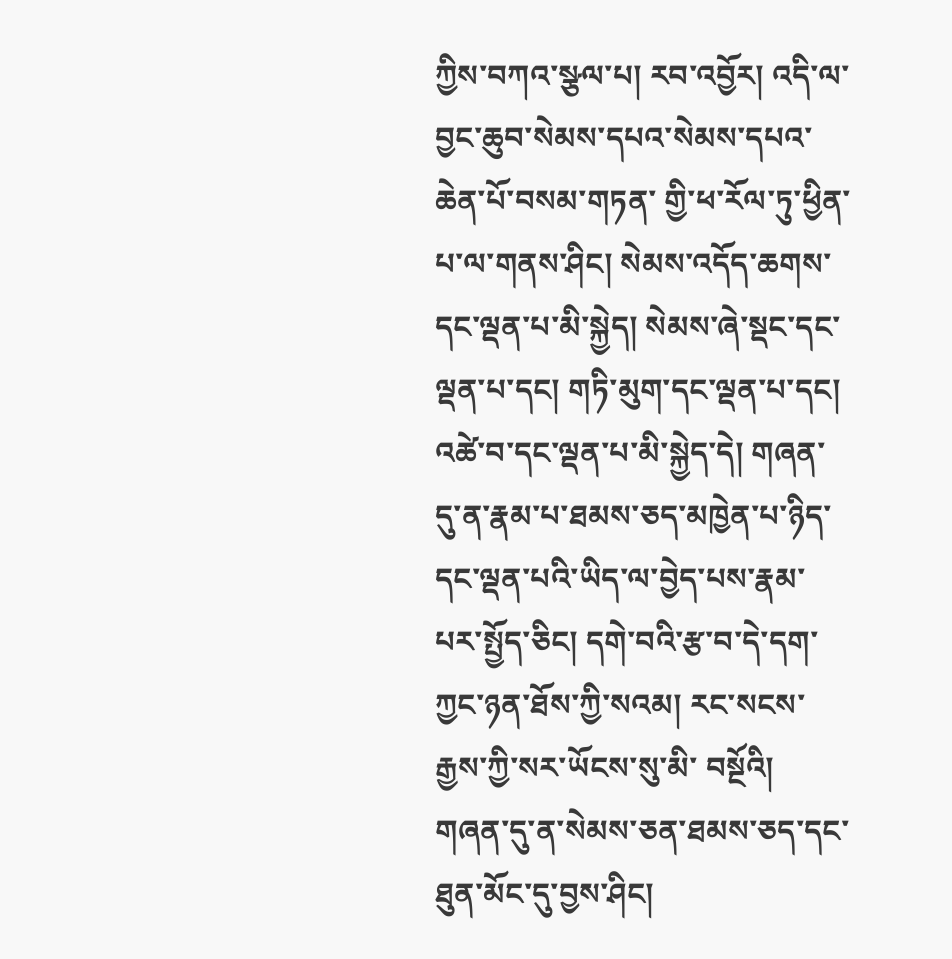ཀྱིས་བཀའ་སྩལ་པ། རབ་འབྱོར། འདི་ལ་བྱང་ཆུབ་སེམས་དཔའ་སེམས་དཔའ་ཆེན་པོ་བསམ་གཏན་ གྱི་ཕ་རོལ་ཏུ་ཕྱིན་པ་ལ་གནས་ཤིང། སེམས་འདོད་ཆགས་དང་ལྡན་པ་མི་སྐྱེད། སེམས་ཞེ་སྡང་དང་ལྡན་པ་དང། གཏི་མུག་དང་ལྡན་པ་དང། འཚེ་བ་དང་ལྡན་པ་མི་སྐྱེད་དེ། གཞན་ དུ་ན་རྣམ་པ་ཐམས་ཅད་མཁྱེན་པ་ཉིད་དང་ལྡན་པའི་ཡིད་ལ་བྱེད་པས་རྣམ་པར་སྤྱོད་ཅིང། དགེ་བའི་རྩ་བ་དེ་དག་ཀྱང་ཉན་ཐོས་ཀྱི་སའམ། རང་སངས་རྒྱས་ཀྱི་སར་ཡོངས་སུ་མི་ བསྔོའི། གཞན་དུ་ན་སེམས་ཅན་ཐམས་ཅད་དང་ཐུན་མོང་དུ་བྱས་ཤིང།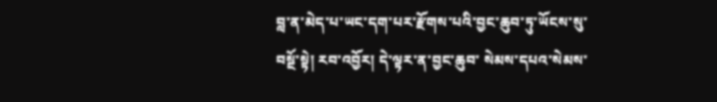བླ་ན་མེད་པ་ཡང་དག་པར་རྫོགས་པའི་བྱང་ཆུབ་ཏུ་ཡོངས་སུ་བསྔོ་སྟེ། རབ་འབྱོར། དེ་ལྟར་ན་བྱང་ཆུབ་ སེམས་དཔའ་སེམས་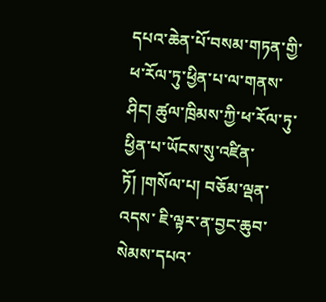དཔའ་ཆེན་པོ་བསམ་གཏན་གྱི་ཕ་རོལ་ཏུ་ཕྱིན་པ་ལ་གནས་ཤིང། ཚུལ་ཁྲིམས་ཀྱི་ཕ་རོལ་ཏུ་ཕྱིན་པ་ཡོངས་སུ་འཛིན་ཏོ། །གསོལ་པ། བཅོམ་ལྡན་འདས་ ཇི་ལྟར་ན་བྱང་ཆུབ་སེམས་དཔའ་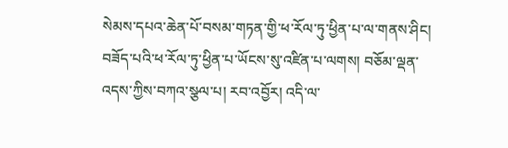སེམས་དཔའ་ཆེན་པོ་བསམ་གཏན་གྱི་ཕ་རོལ་ཏུ་ཕྱིན་པ་ལ་གནས་ཤིང། བཟོད་པའི་ཕ་རོལ་ཏུ་ཕྱིན་པ་ཡོངས་སུ་འཛིན་པ་ལགས། བཅོམ་ལྡན་ འདས་ཀྱིས་བཀའ་སྩལ་པ། རབ་འབྱོར། འདི་ལ་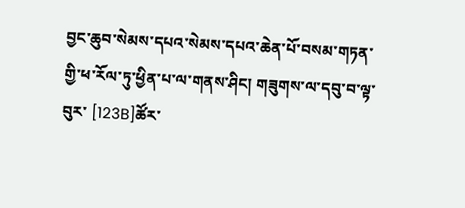བྱང་ཆུབ་སེམས་དཔའ་སེམས་དཔའ་ཆེན་པོ་བསམ་གཏན་གྱི་ཕ་རོལ་ཏུ་ཕྱིན་པ་ལ་གནས་ཤིང། གཟུགས་ལ་དབུ་བ་ལྟ་བུར་ [123B]ཚོར་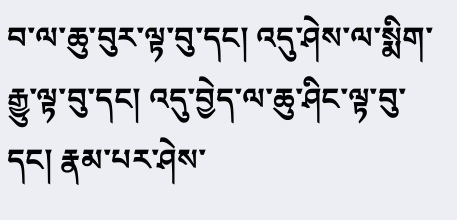བ་ལ་ཆུ་བུར་ལྟ་བུ་དང། འདུ་ཤེས་ལ་སྨིག་རྒྱུ་ལྟ་བུ་དང། འདུ་བྱེད་ལ་ཆུ་ཤིང་ལྟ་བུ་དང། རྣམ་པར་ཤེས་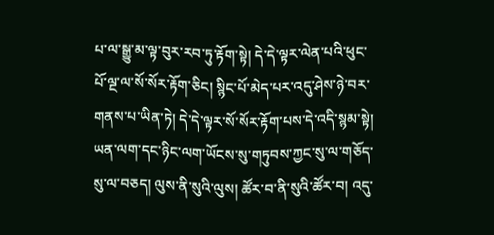པ་ལ་སྒྱུ་མ་ལྟ་བུར་རབ་ཏུ་རྟོག་སྟེ། དེ་དེ་ལྟར་ལེན་པའི་ཕུང་ པོ་ལྔ་ལ་སོ་སོར་རྟོག་ཅིང། སྙིང་པོ་མེད་པར་འདུ་ཤེས་ཉེ་བར་གནས་པ་ཡིན་ཏེ། དེ་དེ་ལྟར་སོ་སོར་རྟོག་པས་དེ་འདི་སྙམ་སྟེ། ཡན་ལག་དང་ཉིང་ལག་ཡོངས་སུ་གཏུབས་ཀྱང་སུ་ལ་གཅོད་ སུ་ལ་བཅད། ལུས་ནི་སུའི་ལུས། ཚོར་བ་ནི་སུའི་ཚོར་བ། འདུ་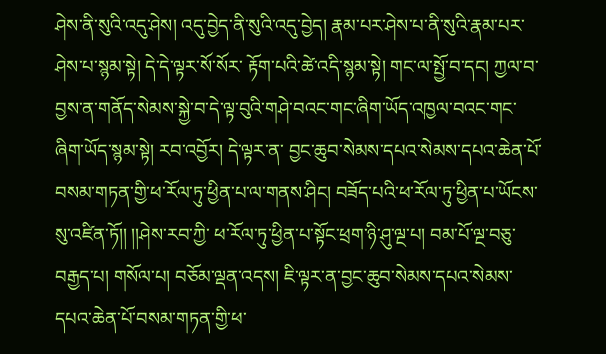ཤེས་ནི་སུའི་འདུ་ཤེས། འདུ་བྱེད་ནི་སུའི་འདུ་བྱེད། རྣམ་པར་ཤེས་པ་ནི་སུའི་རྣམ་པར་ཤེས་པ་སྙམ་སྟེ། དེ་དེ་ལྟར་སོ་སོར་ རྟོག་པའི་ཚེ་འདི་སྙམ་སྟེ། གང་ལ་སྤྱོ་བ་དང། ཀྱལ་བ་བྱས་ན་གནོད་སེམས་སྐྱེ་བ་དེ་ལྟ་བུའི་གཤེ་བའང་གང་ཞིག་ཡོད་འཁྱལ་བའང་གང་ཞིག་ཡོད་སྙམ་སྟེ། རབ་འབྱོར། དེ་ལྟར་ན་ བྱང་ཆུབ་སེམས་དཔའ་སེམས་དཔའ་ཆེན་པོ་བསམ་གཏན་གྱི་ཕ་རོལ་ཏུ་ཕྱིན་པ་ལ་གནས་ཤིང། བཟོད་པའི་ཕ་རོལ་ཏུ་ཕྱིན་པ་ཡོངས་སུ་འཛིན་ཏོ།། །།ཤེས་རབ་ཀྱི་ ཕ་རོལ་ཏུ་ཕྱིན་པ་སྟོང་ཕྲག་ཉི་ཤུ་ལྔ་པ། བམ་པོ་ལྔ་བཅུ་བརྒྱད་པ། གསོལ་པ། བཅོམ་ལྡན་འདས། ཇི་ལྟར་ན་བྱང་ཆུབ་སེམས་དཔའ་སེམས་དཔའ་ཆེན་པོ་བསམ་གཏན་གྱི་ཕ་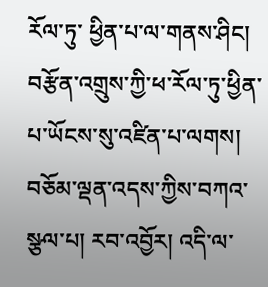རོལ་ཏུ་ ཕྱིན་པ་ལ་གནས་ཤིང། བརྩོན་འགྲུས་ཀྱི་ཕ་རོལ་ཏུ་ཕྱིན་པ་ཡོངས་སུ་འཛིན་པ་ལགས། བཅོམ་ལྡན་འདས་ཀྱིས་བཀའ་སྩལ་པ། རབ་འབྱོར། འདི་ལ་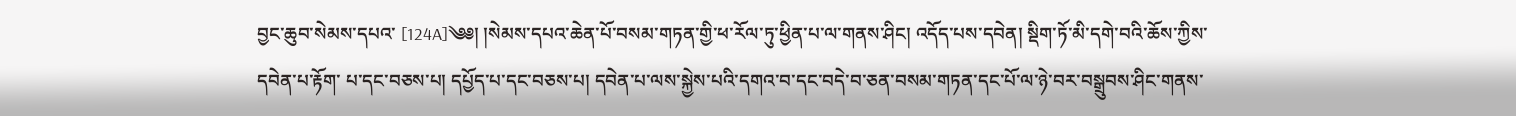བྱང་ཆུབ་སེམས་དཔའ་ [124A]༄༅། །སེམས་དཔའ་ཆེན་པོ་བསམ་གཏན་གྱི་ཕ་རོལ་ཏུ་ཕྱིན་པ་ལ་གནས་ཤིང། འདོད་པས་དབེན། སྡིག་ཏོ་མི་དགེ་བའི་ཆོས་ཀྱིས་དབེན་པ་རྟོག་ པ་དང་བཅས་པ། དཔྱོད་པ་དང་བཅས་པ། དབེན་པ་ལས་སྐྱེས་པའི་དགའ་བ་དང་བདེ་བ་ཅན་བསམ་གཏན་དང་པོ་ལ་ཉེ་བར་བསྒྲུབས་ཤིང་གནས་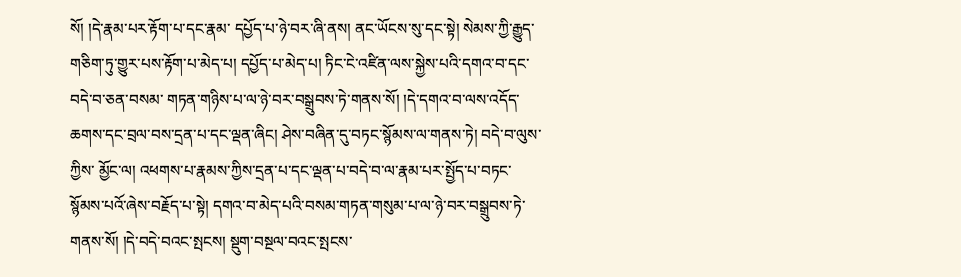སོ། །དེ་རྣམ་པར་རྟོག་པ་དང་རྣམ་ དཔྱོད་པ་ཉེ་བར་ཞི་ནས། ནང་ཡོངས་སུ་དང་སྟེ། སེམས་ཀྱི་རྒྱུད་གཅིག་ཏུ་གྱུར་པས་རྟོག་པ་མེད་པ། དཔྱོད་པ་མེད་པ། ཏིང་ངེ་འཛིན་ལས་སྐྱེས་པའི་དགའ་བ་དང་བདེ་བ་ཅན་བསམ་ གཏན་གཉིས་པ་ལ་ཉེ་བར་བསྒྲུབས་ཏེ་གནས་སོ། །དེ་དགའ་བ་ལས་འདོད་ཆགས་དང་བྲལ་བས་དྲན་པ་དང་ལྡན་ཞིང། ཤེས་བཞིན་དུ་བཏང་སྙོམས་ལ་གནས་ཏེ། བདེ་བ་ལུས་ཀྱིས་ མྱོང་ལ། འཕགས་པ་རྣམས་ཀྱིས་དྲན་པ་དང་ལྡན་པ་བདེ་བ་ལ་རྣམ་པར་སྤྱོད་པ་བཏང་སྙོམས་པའོ་ཞེས་བརྗོད་པ་སྟེ། དགའ་བ་མེད་པའི་བསམ་གཏན་གསུམ་པ་ལ་ཉེ་བར་བསྒྲུབས་ཏེ་ གནས་སོ། །དེ་བདེ་བའང་སྤངས། སྡུག་བསྔལ་བའང་སྤངས་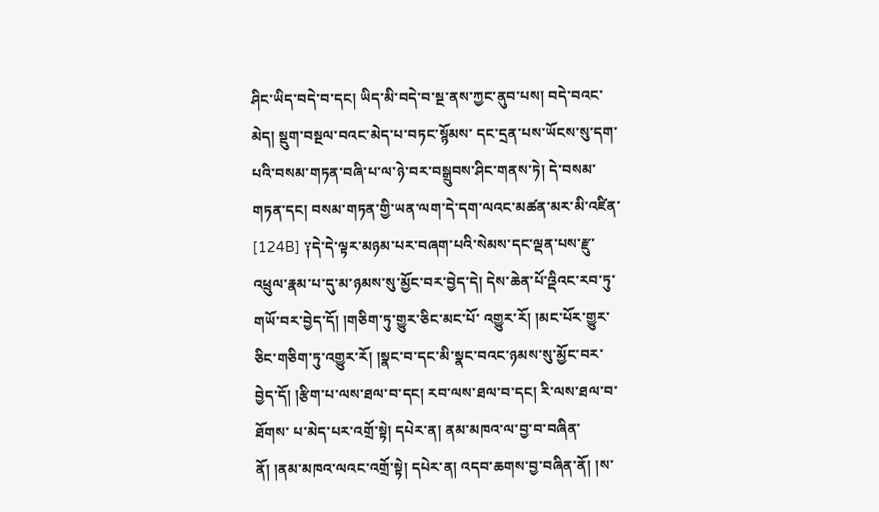ཤིང་ཡིད་བདེ་བ་དང། ཡིད་མི་བདེ་བ་སྔ་ནས་ཀྱང་ནུབ་པས། བདེ་བའང་མེད། སྡུག་བསྔལ་བའང་མེད་པ་བཏང་སྙོམས་ དང་དྲན་པས་ཡོངས་སུ་དག་པའི་བསམ་གཏན་བཞི་པ་ལ་ཉེ་བར་བསྒྲུབས་ཤིང་གནས་ཏེ། དེ་བསམ་གཏན་དང། བསམ་གཏན་གྱི་ཡན་ལག་དེ་དག་ལའང་མཚན་མར་མི་འཛིན་ [124B] ༑དེ་དེ་ལྟར་མཉམ་པར་བཞག་པའི་སེམས་དང་ལྡན་པས་རྫུ་འཕྲུལ་རྣམ་པ་དུ་མ་ཉམས་སུ་མྱོང་བར་བྱེད་དེ། དེས་ཆེན་པོ་འྡིའང་རབ་ཏུ་གཡོ་བར་བྱེད་དོ། །གཅིག་ཏུ་གྱུར་ཅིང་མང་པོ་ འགྱུར་རོ། །མང་པོར་གྱུར་ཅིང་གཅིག་ཏུ་འགྱུར་རོ། །སྣང་བ་དང་མི་སྣང་བའང་ཉམས་སུ་མྱོང་བར་བྱེད་དོ། །རྩིག་པ་ལས་ཐལ་བ་དང། རབ་ལས་ཐལ་བ་དང། རི་ལས་ཐལ་བ་ཐོགས་ པ་མེད་པར་འགྲོ་སྟེ། དཔེར་ན། ནམ་མཁའ་ལ་བྱ་བ་བཞིན་ནོ། །ནམ་མཁའ་ལའང་འགྲོ་སྟེ། དཔེར་ན། འདབ་ཆགས་བྱ་བཞིན་ནོ། །ས་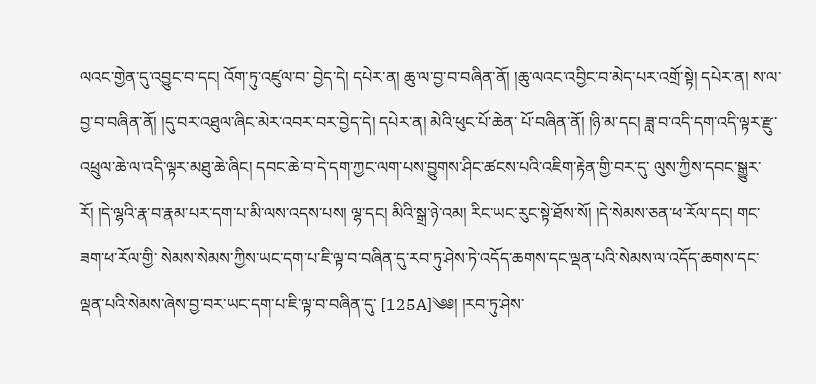ལའང་གྱེན་དུ་འབྱུང་བ་དང། འོག་ཏུ་འཛུལ་བ་ བྱེད་དེ། དཔེར་ན། ཆུ་ལ་བྱ་བ་བཞིན་ནོ། །ཆུ་ལའང་འབྱིང་བ་མེད་པར་འགྲོ་སྟེ། དཔེར་ན། ས་ལ་བྱ་བ་བཞིན་ནོ། །དུ་བར་འཐུལ་ཞིང་མེར་འབར་བར་བྱེད་དེ། དཔེར་ན། མེའི་ཕུང་པོ་ཆེན་ པོ་བཞིན་ནོ། །ཉི་མ་དང། ཟླ་བ་འདི་དག་འདི་ལྟར་རྫུ་འཕྲུལ་ཆེ་ལ་འདི་ལྟར་མཐུ་ཆེ་ཞིང། དབང་ཆེ་བ་དེ་དག་ཀྱང་ལག་པས་བྱུགས་ཤིང་ཚངས་པའི་འཇིག་རྟེན་གྱི་བར་དུ་ ལུས་ཀྱིས་དབང་སྒྱུར་རོ། །དེ་ལྷའི་རྣ་བ་རྣམ་པར་དག་པ་མི་ལས་འདས་པས། ལྷ་དང། མིའི་སྒྲ་ཉེ་འམ། རིང་ཡང་རུང་སྟེ་ཐོས་སོ། །དེ་སེམས་ཅན་ཕ་རོལ་དང། གང་ཟག་ཕ་རོལ་གྱི་ སེམས་སེམས་ཀྱིས་ཡང་དག་པ་ཇི་ལྟ་བ་བཞིན་དུ་རབ་ཏུ་ཤེས་ཏེ་འདོད་ཆགས་དང་ལྡན་པའི་སེམས་ལ་འདོད་ཆགས་དང་ལྡན་པའི་སེམས་ཞེས་བྱ་བར་ཡང་དག་པ་ཇི་ལྟ་བ་བཞིན་དུ་ [125A]༄༅། །རབ་ཏུ་ཤེས་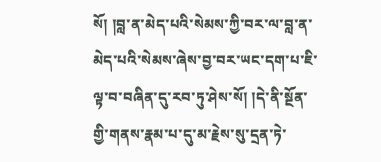སོ། །བླ་ན་མེད་པའི་སེམས་ཀྱི་བར་ལ་བླ་ན་མེད་པའི་སེམས་ཞེས་བྱ་བར་ཡང་དག་པ་ཇི་ལྟ་བ་བཞིན་དུ་རབ་ཏུ་ཤེས་སོ། །དེ་ནི་སྔོན་ གྱི་གནས་རྣམ་པ་དུ་མ་རྗེས་སུ་དྲན་ཏེ་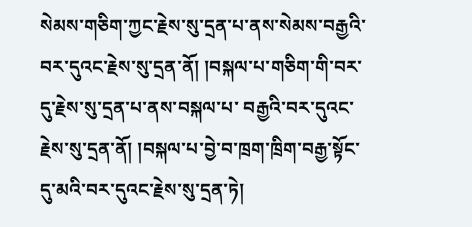སེམས་གཅིག་ཀྱང་རྗེས་སུ་དྲན་པ་ནས་སེམས་བརྒྱའི་བར་དུའང་རྗེས་སུ་དྲན་ནོ། །བསྐལ་པ་གཅིག་གི་བར་དུ་རྗེས་སུ་དྲན་པ་ནས་བསྐལ་པ་ བརྒྱའི་བར་དུའང་རྗེས་སུ་དྲན་ནོ། །བསྐལ་པ་བྱེ་བ་ཁྲག་ཁྲིག་བརྒྱ་སྟོང་དུ་མའི་བར་དུའང་རྗེས་སུ་དྲན་ཏེ།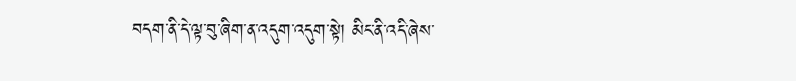བདག་ནི་དེ་ལྟ་བུ་ཞིག་ན་འདུག་འདུག་སྟེ། མིང་ནི་འདི་ཞེས་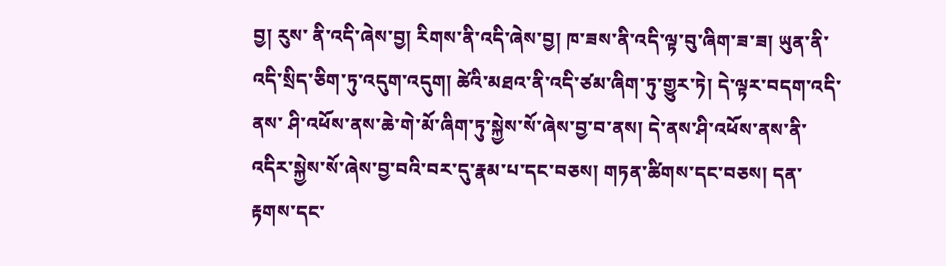བྱ། རུས་ ནི་འདི་ཞེས་བྱ། རིགས་ནི་འདི་ཞེས་བྱ། ཁ་ཟས་ནི་འདི་ལྟ་བུ་ཞིག་ཟ་ཟ། ཡུན་ནི་འདི་སྲིད་ཅིག་ཏུ་འདུག་འདུག། ཚེའི་མཐའ་ནི་འདི་ཙམ་ཞིག་ཏུ་གྱུར་ཏེ། དེ་ལྟར་བདག་འདི་ནས་ ཤི་འཕོས་ནས་ཆེ་གེ་མོ་ཞིག་ཏུ་སྐྱེས་སོ་ཞེས་བྱ་བ་ནས། དེ་ནས་ཤི་འཕོས་ནས་ནི་འདིར་སྐྱེས་སོ་ཞེས་བྱ་བའི་བར་དུ་རྣམ་པ་དང་བཅས། གཏན་ཚིགས་དང་བཅས། དན་རྟགས་དང་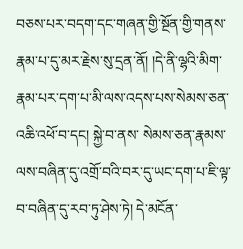བཅས་པར་བདག་དང་གཞན་གྱི་སྔོན་གྱི་གནས་རྣམ་པ་དུ་མར་རྗེས་སུ་དྲན་ནོ། །དེ་ནི་ལྷའི་མིག་རྣམ་པར་དག་པ་མི་ལས་འདས་པས་སེམས་ཅན་འཆི་འཕོ་བ་དང། སྐྱེ་བ་ནས་ སེམས་ཅན་རྣམས་ལས་བཞིན་དུ་འགྲོ་བའི་བར་དུ་ཡང་དག་པ་ཇི་ལྟ་བ་བཞིན་དུ་རབ་ཏུ་ཤེས་ཏེ། དེ་མངོན་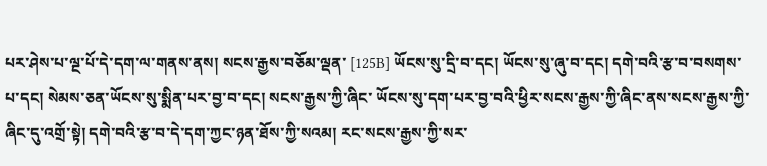པར་ཤེས་པ་ལྔ་པོ་དེ་དག་ལ་གནས་ནས། སངས་རྒྱས་བཅོམ་ལྡན་ [125B] ཡོངས་སུ་དྲི་བ་དང། ཡོངས་སུ་ཞུ་བ་དང། དགེ་བའི་རྩ་བ་བསགས་པ་དང། སེམས་ཅན་ཡོངས་སུ་སྨིན་པར་བྱ་བ་དང། སངས་རྒྱས་ཀྱི་ཞིང་ ཡོངས་སུ་དག་པར་བྱ་བའི་ཕྱིར་སངས་རྒྱས་ཀྱི་ཞིང་ནས་སངས་རྒྱས་ཀྱི་ཞིང་དུ་འགྲོ་སྟེ། དགེ་བའི་རྩ་བ་དེ་དག་ཀྱང་ཉན་ཐོས་ཀྱི་སའམ། རང་སངས་རྒྱས་ཀྱི་སར་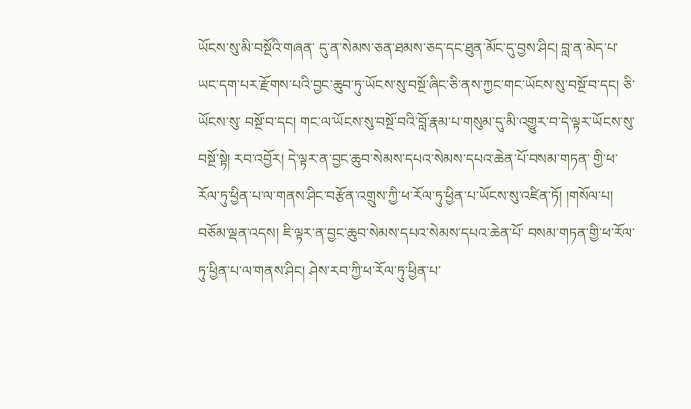ཡོངས་སུ་མི་བསྔོའི་གཞན་ དུ་ན་སེམས་ཅན་ཐམས་ཅད་དང་ཐུན་མོང་དུ་བྱས་ཤིང། བླ་ན་མེད་པ་ཡང་དག་པར་རྫོགས་པའི་བྱང་ཆུབ་ཏུ་ཡོངས་སུ་བསྔོ་ཞིང་ཅི་ནས་ཀྱང་གང་ཡོངས་སུ་བསྔོ་བ་དང། ཅི་ཡོངས་སུ་ བསྔོ་བ་དང། གང་ལ་ཡོངས་སུ་བསྔོ་བའི་བློ་རྣམ་པ་གསུམ་དུ་མི་འགྱུར་བ་དེ་ལྟར་ཡོངས་སུ་བསྔོ་སྟེ། རབ་འབྱོར། དེ་ལྟར་ན་བྱང་ཆུབ་སེམས་དཔའ་སེམས་དཔའ་ཆེན་པོ་བསམ་གཏན་ གྱི་ཕ་རོལ་ཏུ་ཕྱིན་པ་ལ་གནས་ཤིང་བརྩོན་འགྲུས་ཀྱི་ཕ་རོལ་ཏུ་ཕྱིན་པ་ཡོངས་སུ་འཛིན་ཏོ། །གསོལ་པ། བཅོམ་ལྡན་འདས། ཇི་ལྟར་ན་བྱང་ཆུབ་སེམས་དཔའ་སེམས་དཔའ་ཆེན་པོ་ བསམ་གཏན་གྱི་ཕ་རོལ་ཏུ་ཕྱིན་པ་ལ་གནས་ཤིང། ཤེས་རབ་ཀྱི་ཕ་རོལ་ཏུ་ཕྱིན་པ་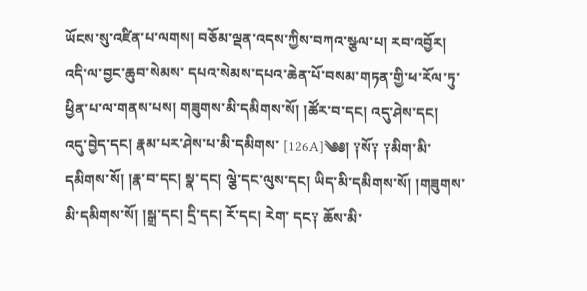ཡོངས་སུ་འཛིན་པ་ལགས། བཅོམ་ལྡན་འདས་ཀྱིས་བཀའ་སྩལ་པ། རབ་འབྱོར། འདི་ལ་བྱང་ཆུབ་སེམས་ དཔའ་སེམས་དཔའ་ཆེན་པོ་བསམ་གཏན་གྱི་ཕ་རོལ་ཏུ་ཕྱིན་པ་ལ་གནས་པས། གཟུགས་མི་དམིགས་སོ། །ཚོར་བ་དང། འདུ་ཤེས་དང། འདུ་བྱེད་དང། རྣམ་པར་ཤེས་པ་མི་དམིགས་ [126A]༄༅། ༑སོ༑ ༑མིག་མི་དམིགས་སོ། །རྣ་བ་དང། སྣ་དང། ལྕེ་དང་ལུས་དང། ཡིད་མི་དམིགས་སོ། །གཟུགས་མི་དམིགས་སོ། །སྒྲ་དང། དྲི་དང། རོ་དང། རེག་ དང༑ ཆོས་མི་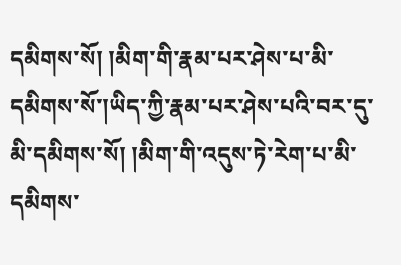དམིགས་སོ། །མིག་གི་རྣམ་པར་ཤེས་པ་མི་དམིགས་སོ་།ཡིད་ཀྱི་རྣམ་པར་ཤེས་པའི་བར་དུ་མི་དམིགས་སོ། །མིག་གི་འདུས་ཏེ་རེག་པ་མི་དམིགས་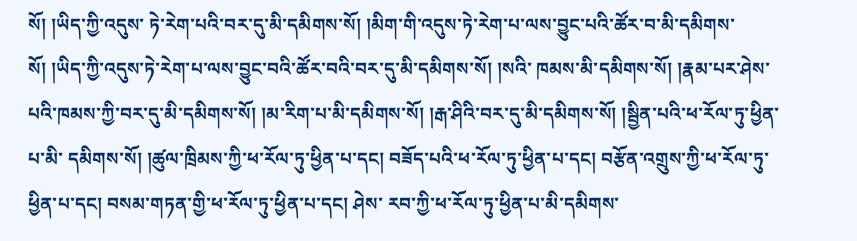སོ། །ཡིད་ཀྱི་འདུས་ ཏེ་རེག་པའི་བར་དུ་མི་དམིགས་སོ། །མིག་གི་འདུས་ཏེ་རེག་པ་ལས་བྱུང་པའི་ཚོར་བ་མི་དམིགས་སོ། །ཡིད་ཀྱི་འདུས་ཏེ་རེག་པ་ལས་བྱུང་བའི་ཚོར་བའི་བར་དུ་མི་དམིགས་སོ། །སའི་ ཁམས་མི་དམིགས་སོ། །རྣམ་པར་ཤེས་པའི་ཁམས་ཀྱི་བར་དུ་མི་དམིགས་སོ། །མ་རིག་པ་མི་དམིགས་སོ། །རྒ་ཤིའི་བར་དུ་མི་དམིགས་སོ། །སྦྱིན་པའི་ཕ་རོལ་ཏུ་ཕྱིན་པ་མི་ དམིགས་སོ། །ཚུལ་ཁྲིམས་ཀྱི་ཕ་རོལ་ཏུ་ཕྱིན་པ་དང། བཟོད་པའི་ཕ་རོལ་ཏུ་ཕྱིན་པ་དང། བརྩོན་འགྲུས་ཀྱི་ཕ་རོལ་ཏུ་ཕྱིན་པ་དང། བསམ་གཏན་གྱི་ཕ་རོལ་ཏུ་ཕྱིན་པ་དང། ཤེས་ རབ་ཀྱི་ཕ་རོལ་ཏུ་ཕྱིན་པ་མི་དམིགས་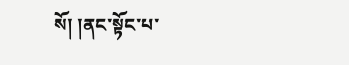སོ། །ནང་སྟོང་པ་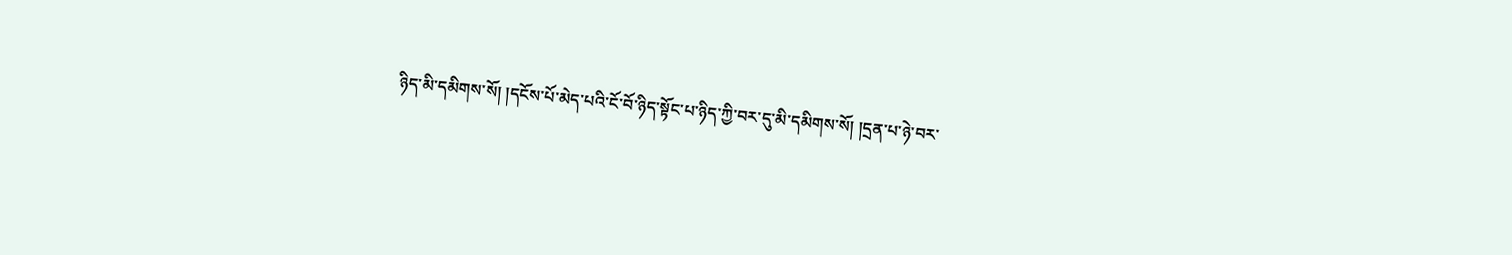ཉིད་མི་དམིགས་སོ། །དངོས་པོ་མེད་པའི་ངོ་བོ་ཉིད་སྟོང་པ་ཉིད་ཀྱི་བར་དུ་མི་དམིགས་སོ། །དྲན་པ་ཉེ་བར་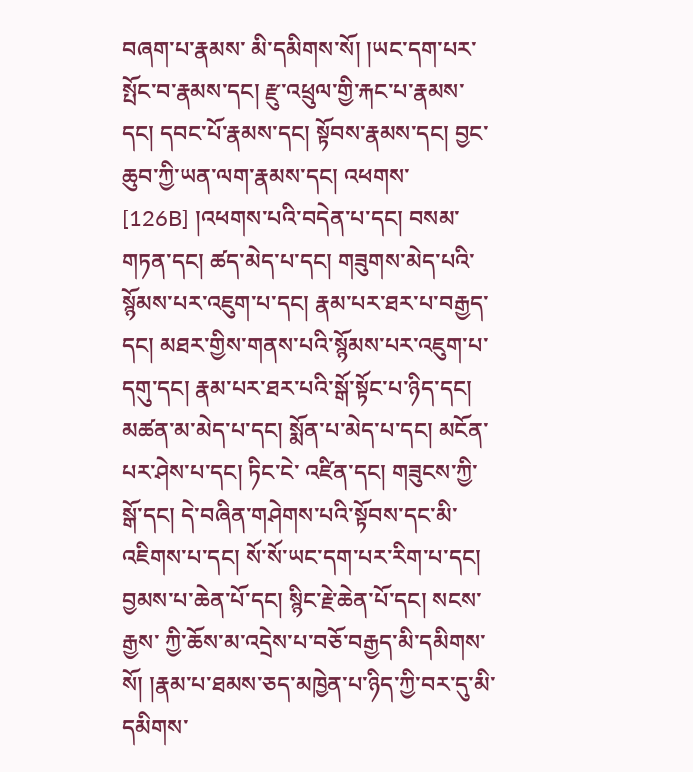བཞག་པ་རྣམས་ མི་དམིགས་སོ། །ཡང་དག་པར་སྤོང་བ་རྣམས་དང། རྫུ་འཕྲུལ་གྱི་རྐང་པ་རྣམས་དང། དབང་པོ་རྣམས་དང། སྟོབས་རྣམས་དང། བྱང་ཆུབ་ཀྱི་ཡན་ལག་རྣམས་དང། འཕགས་ [126B] །འཕགས་པའི་བདེན་པ་དང། བསམ་གཏན་དང། ཚད་མེད་པ་དང། གཟུགས་མེད་པའི་སྙོམས་པར་འཇུག་པ་དང། རྣམ་པར་ཐར་པ་བརྒྱད་ དང། མཐར་གྱིས་གནས་པའི་སྙོམས་པར་འཇུག་པ་དགུ་དང། རྣམ་པར་ཐར་པའི་སྒོ་སྟོང་པ་ཉིད་དང། མཚན་མ་མེད་པ་དང། སྨོན་པ་མེད་པ་དང། མངོན་པར་ཤེས་པ་དང། ཏིང་ངེ་ འཛིན་དང། གཟུངས་ཀྱི་སྒོ་དང། དེ་བཞིན་གཤེགས་པའི་སྟོབས་དང་མི་འཇིགས་པ་དང། སོ་སོ་ཡང་དག་པར་རིག་པ་དང། བྱམས་པ་ཆེན་པོ་དང། སྙིང་རྗེ་ཆེན་པོ་དང། སངས་རྒྱས་ ཀྱི་ཆོས་མ་འདྲེས་པ་བཅོ་བརྒྱད་མི་དམིགས་སོ། །རྣམ་པ་ཐམས་ཅད་མཁྱེན་པ་ཉིད་ཀྱི་བར་དུ་མི་དམིགས་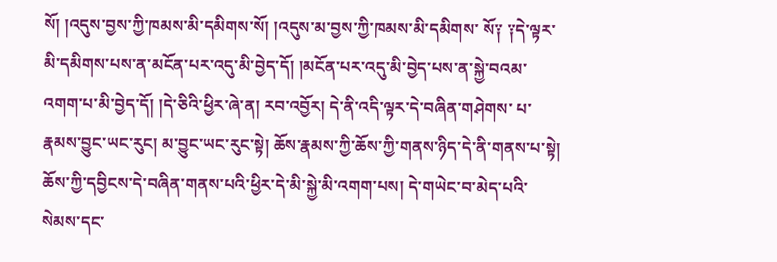སོ། །འདུས་བྱས་ཀྱི་ཁམས་མི་དམིགས་སོ། །འདུས་མ་བྱས་ཀྱི་ཁམས་མི་དམིགས་ སོ༑ ༑དེ་ལྟར་མི་དམིགས་པས་ན་མངོན་པར་འདུ་མི་བྱེད་དོ། །མངོན་པར་འདུ་མི་བྱེད་པས་ན་སྐྱེ་བའམ་འགག་པ་མི་བྱེད་དོ། །དེ་ཅིའི་ཕྱིར་ཞེ་ན། རབ་འབྱོར། དེ་ནི་འདི་ལྟར་དེ་བཞིན་གཤེགས་ པ་རྣམས་བྱུང་ཡང་རུང། མ་བྱུང་ཡང་རུང་སྟེ། ཆོས་རྣམས་ཀྱི་ཆོས་ཀྱི་གནས་ཉིད་དེ་ནི་གནས་པ་སྟེ། ཆོས་ཀྱི་དབྱིངས་དེ་བཞིན་གནས་པའི་ཕྱིར་དེ་མི་སྐྱེ་མི་འགག་པས། དེ་གཡེང་བ་མེད་པའི་ སེམས་དང་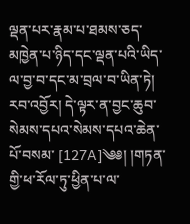ལྡན་པར་རྣམ་པ་ཐམས་ཅད་མཁྱེན་པ་ཉིད་དང་ལྡན་པའི་ཡིད་ལ་བྱ་བ་དང་མ་བྲལ་བ་ཡིན་ཏེ། རབ་འབྱོར། དེ་ལྟར་ན་བྱང་ཆུབ་སེམས་དཔའ་སེམས་དཔའ་ཆེན་པོ་བསམ་ [127A]༄༅། །གཏན་གྱི་ཕ་རོལ་ཏུ་ཕྱིན་པ་ལ་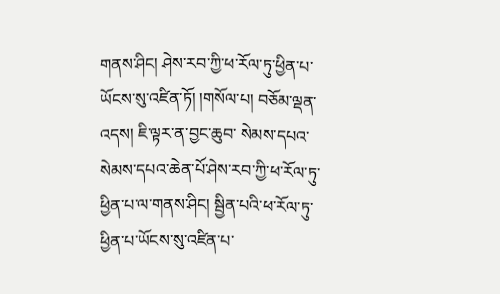གནས་ཤིང། ཤེས་རབ་ཀྱི་ཕ་རོལ་ཏུ་ཕྱིན་པ་ཡོངས་སུ་འཛིན་ཏོ། །གསོལ་པ། བཅོམ་ལྡན་འདས། ཇི་ལྟར་ན་བྱང་ཆུབ་ སེམས་དཔའ་སེམས་དཔའ་ཆེན་པོ་ཤེས་རབ་ཀྱི་ཕ་རོལ་ཏུ་ཕྱིན་པ་ལ་གནས་ཤིང། སྦྱིན་པའི་ཕ་རོལ་ཏུ་ཕྱིན་པ་ཡོངས་སུ་འཛིན་པ་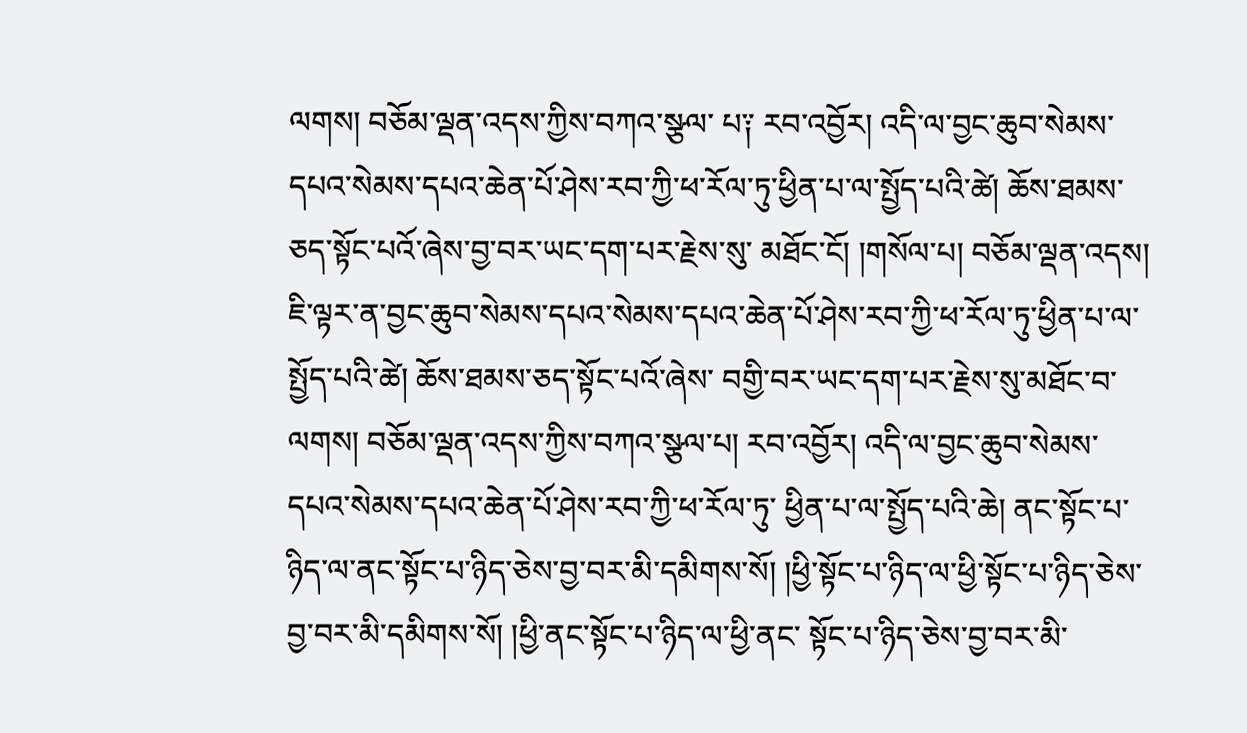ལགས། བཅོམ་ལྡན་འདས་ཀྱིས་བཀའ་སྩལ་ པ༑ རབ་འབྱོར། འདི་ལ་བྱང་ཆུབ་སེམས་དཔའ་སེམས་དཔའ་ཆེན་པོ་ཤེས་རབ་ཀྱི་ཕ་རོལ་ཏུ་ཕྱིན་པ་ལ་སྤྱོད་པའི་ཚེ། ཆོས་ཐམས་ཅད་སྟོང་པའོ་ཞེས་བྱ་བར་ཡང་དག་པར་རྗེས་སུ་ མཐོང་ངོ། །གསོལ་པ། བཅོམ་ལྡན་འདས། ཇི་ལྟར་ན་བྱང་ཆུབ་སེམས་དཔའ་སེམས་དཔའ་ཆེན་པོ་ཤེས་རབ་ཀྱི་ཕ་རོལ་ཏུ་ཕྱིན་པ་ལ་སྤྱོད་པའི་ཚེ། ཆོས་ཐམས་ཅད་སྟོང་པའོ་ཞེས་ བགྱི་བར་ཡང་དག་པར་རྗེས་སུ་མཐོང་བ་ལགས། བཅོམ་ལྡན་འདས་ཀྱིས་བཀའ་སྩལ་པ། རབ་འབྱོར། འདི་ལ་བྱང་ཆུབ་སེམས་དཔའ་སེམས་དཔའ་ཆེན་པོ་ཤེས་རབ་ཀྱི་ཕ་རོལ་ཏུ་ ཕྱིན་པ་ལ་སྤྱོད་པའི་ཆེ། ནང་སྟོང་པ་ཉིད་ལ་ནང་སྟོང་པ་ཉིད་ཅེས་བྱ་བར་མི་དམིགས་སོ། །ཕྱི་སྟོང་པ་ཉིད་ལ་ཕྱི་སྟོང་པ་ཉིད་ཅེས་བྱ་བར་མི་དམིགས་སོ། །ཕྱི་ནང་སྟོང་པ་ཉིད་ལ་ཕྱི་ནང་ སྟོང་པ་ཉིད་ཅེས་བྱ་བར་མི་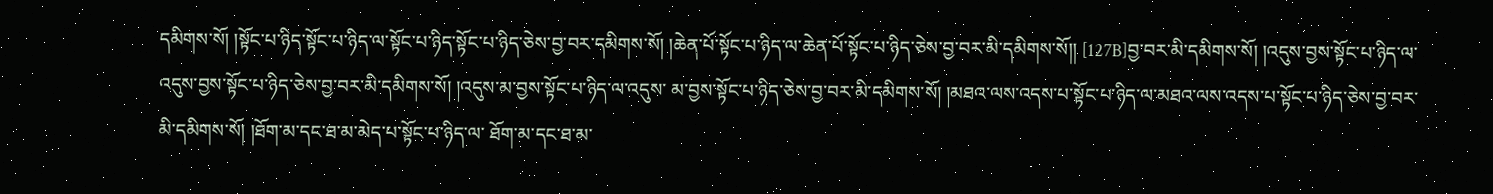དམིགས་སོ། །སྟོང་པ་ཉིད་སྟོང་པ་ཉིད་ལ་སྟོང་པ་ཉིད་སྟོང་པ་ཉིད་ཅེས་བྱ་བར་དམིགས་སོ། །ཆེན་པོ་སྟོང་པ་ཉིད་ལ་ཆེན་པོ་སྟོང་པ་ཉིད་ཅེས་བྱ་བར་མི་དམིགས་སོ།། [127B]བྱ་བར་མི་དམིགས་སོ། །འདུས་བྱས་སྟོང་པ་ཉིད་ལ་འདུས་བྱས་སྟོང་པ་ཉིད་ཅེས་བྱ་བར་མི་དམིགས་སོ། །འདུས་མ་བྱས་སྟོང་པ་ཉིད་ལ་འདུས་ མ་བྱས་སྟོང་པ་ཉིད་ཅེས་བྱ་བར་མི་དམིགས་སོ། །མཐའ་ལས་འདས་པ་སྟོང་པ་ཉིད་ལ་མཐའ་ལས་འདས་པ་སྟོང་པ་ཉིད་ཅེས་བྱ་བར་མི་དམིགས་སོ། །ཐོག་མ་དང་ཐ་མ་མེད་པ་སྟོང་པ་ཉིད་ལ་ ཐོག་མ་དང་ཐ་མ་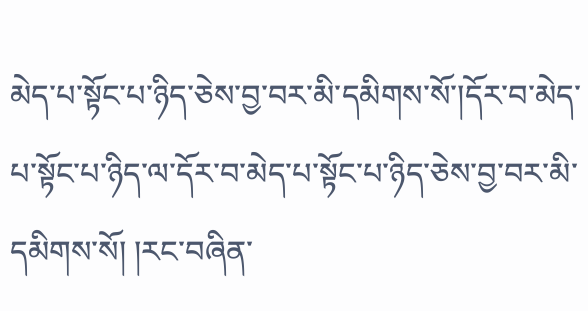མེད་པ་སྟོང་པ་ཉིད་ཅེས་བྱ་བར་མི་དམིགས་སོ་།དོར་བ་མེད་པ་སྟོང་པ་ཉིད་ལ་དོར་བ་མེད་པ་སྟོང་པ་ཉིད་ཅེས་བྱ་བར་མི་དམིགས་སོ། །རང་བཞིན་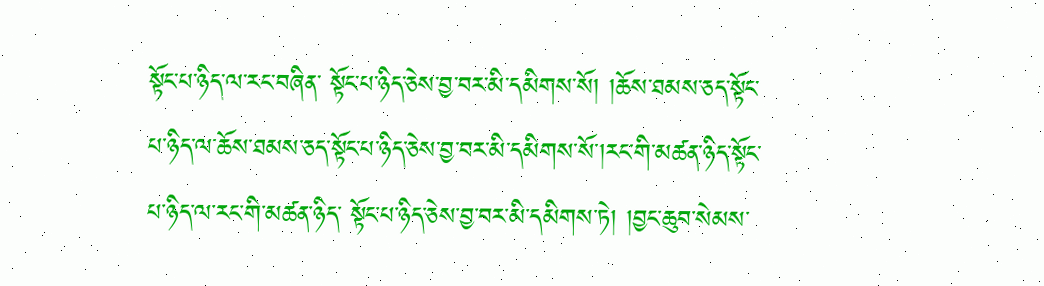སྟོང་པ་ཉིད་ལ་རང་བཞིན་ སྟོང་པ་ཉིད་ཅེས་བྱ་བར་མི་དམིགས་སོ། །ཆོས་ཐམས་ཅད་སྟོང་པ་ཉིད་ལ་ཆོས་ཐམས་ཅད་སྟོང་པ་ཉིད་ཅེས་བྱ་བར་མི་དམིགས་སོ་།རང་གི་མཚན་ཉིད་སྟོང་པ་ཉིད་ལ་རང་གི་མཚན་ཉིད་ སྟོང་པ་ཉིད་ཅེས་བྱ་བར་མི་དམིགས་ཏེ། །བྱང་ཆུབ་སེམས་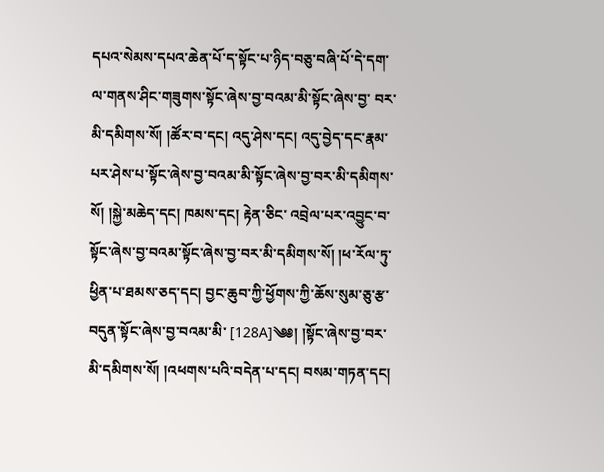དཔའ་སེམས་དཔའ་ཆེན་པོ་ད་སྟོང་པ་ཉིད་བཅུ་བཞི་པོ་དེ་དག་ལ་གནས་ཤིང་གཟུགས་སྟོང་ཞེས་བྱ་བའམ་མི་སྟོང་ཞེས་བྱ་ བར་མི་དམིགས་སོ། །ཚོར་བ་དང། འདུ་ཤེས་དང། འདུ་བྱེད་དང་རྣམ་པར་ཤེས་པ་སྟོང་ཞེས་བྱ་བའམ་མི་སྟོང་ཞེས་བྱ་བར་མི་དམིགས་སོ། །སྐྱེ་མཆེད་དང། ཁམས་དང། རྟེན་ཅིང་ འབྲེལ་པར་འབྱུང་བ་སྟོང་ཞེས་བྱ་བའམ་སྟོང་ཞེས་བྱ་བར་མི་དམིགས་སོ། །ཕ་རོལ་ཏུ་ཕྱིན་པ་ཐམས་ཅད་དང། བྱང་ཆུབ་ཀྱི་ཕྱོགས་ཀྱི་ཆོས་སུམ་ཅུ་རྩ་བདུན་སྟོང་ཞེས་བྱ་བའམ་མི་ [128A]༄༅། །སྟོང་ཞེས་བྱ་བར་མི་དམིགས་སོ། །འཕགས་པའི་བདེན་པ་དང། བསམ་གཏན་དང།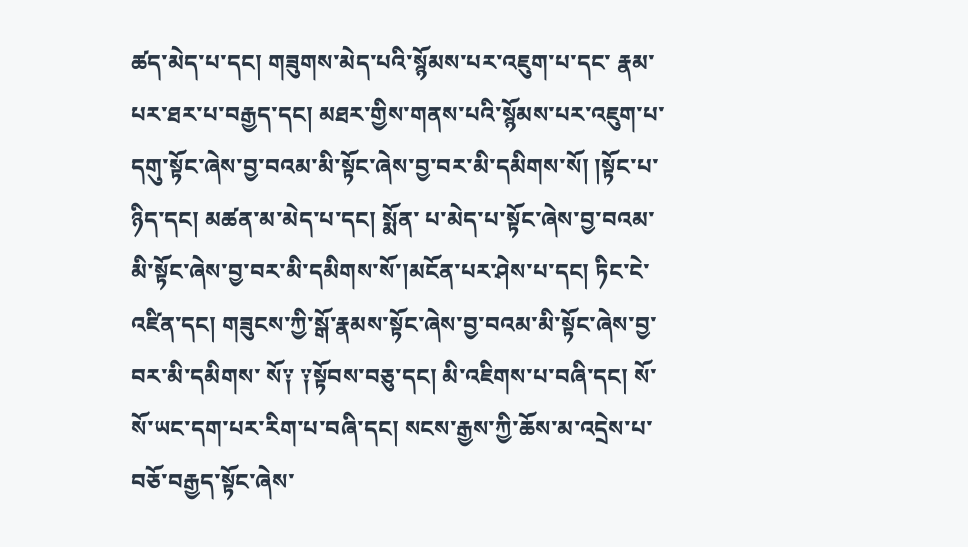ཚད་མེད་པ་དང། གཟུགས་མེད་པའི་སྙོམས་པར་འཇུག་པ་དང་ རྣམ་པར་ཐར་པ་བརྒྱད་དང། མཐར་གྱིས་གནས་པའི་སྙོམས་པར་འཇུག་པ་དགུ་སྟོང་ཞེས་བྱ་བའམ་མི་སྟོང་ཞེས་བྱ་བར་མི་དམིགས་སོ། །སྟོང་པ་ཉིད་དང། མཚན་མ་མེད་པ་དང། སྨོན་ པ་མེད་པ་སྟོང་ཞེས་བྱ་བའམ་མི་སྟོང་ཞེས་བྱ་བར་མི་དམིགས་སོ་།མངོན་པར་ཤེས་པ་དང། ཏིང་ངེ་འཛིན་དང། གཟུངས་ཀྱི་སྒོ་རྣམས་སྟོང་ཞེས་བྱ་བའམ་མི་སྟོང་ཞེས་བྱ་བར་མི་དམིགས་ སོ༑ ༑སྟོབས་བཅུ་དང། མི་འཇིགས་པ་བཞི་དང། སོ་སོ་ཡང་དག་པར་རིག་པ་བཞི་དང། སངས་རྒྱས་ཀྱི་ཆོས་མ་འདྲེས་པ་བཅོ་བརྒྱད་སྟོང་ཞེས་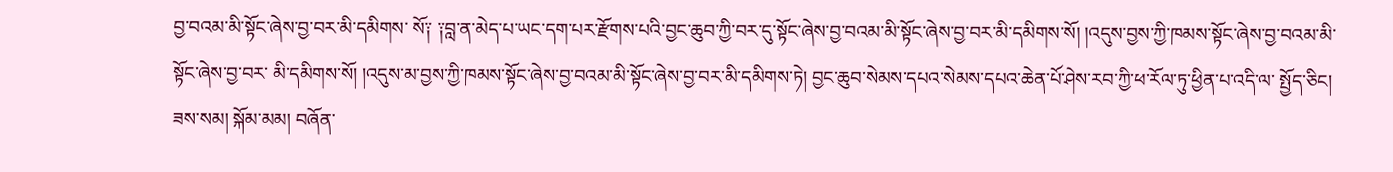བྱ་བའམ་མི་སྟོང་ཞེས་བྱ་བར་མི་དམིགས་ སོ༑ ༑བླ་ན་མེད་པ་ཡང་དག་པར་རྫོགས་པའི་བྱང་ཆུབ་ཀྱི་བར་དུ་སྟོང་ཞེས་བྱ་བའམ་མི་སྟོང་ཞེས་བྱ་བར་མི་དམིགས་སོ། །འདུས་བྱས་ཀྱི་ཁམས་སྟོང་ཞེས་བྱ་བའམ་མི་སྟོང་ཞེས་བྱ་བར་ མི་དམིགས་སོ། །འདུས་མ་བྱས་ཀྱི་ཁམས་སྟོང་ཞེས་བྱ་བའམ་མི་སྟོང་ཞེས་བྱ་བར་མི་དམིགས་ཏེ། བྱང་ཆུབ་སེམས་དཔའ་སེམས་དཔའ་ཆེན་པོ་ཤེས་རབ་ཀྱི་ཕ་རོལ་ཏུ་ཕྱིན་པ་འདི་ལ་ སྤྱོད་ཅིང། ཟས་སམ། སྐོམ་མམ། བཞོན་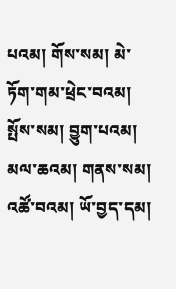པའམ། གོས་སམ། མེ་ཏོག་གམ་ཕྲེང་བའམ། སྤོས་སམ། བྱུག་པའམ། མལ་ཆའམ། གནས་སམ། འཚོ་བའམ། ཡོ་བྱད་དམ།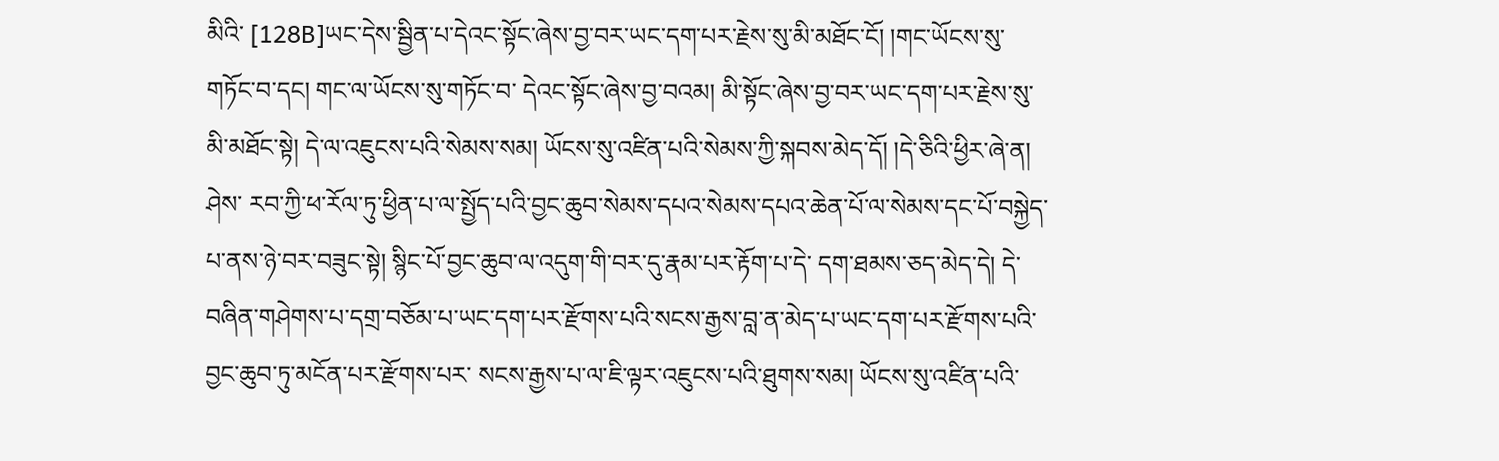མིའི་ [128B]ཡང་དེས་སྦྱིན་པ་དེའང་སྟོང་ཞེས་བྱ་བར་ཡང་དག་པར་རྗེས་སུ་མི་མཐོང་ངོ། །གང་ཡོངས་སུ་གཏོང་བ་དང། གང་ལ་ཡོངས་སུ་གཏོང་བ་ དེའང་སྟོང་ཞེས་བྱ་བའམ། མི་སྟོང་ཞེས་བྱ་བར་ཡང་དག་པར་རྗེས་སུ་མི་མཐོང་སྟེ། དེ་ལ་འཇུངས་པའི་སེམས་སམ། ཡོངས་སུ་འཛིན་པའི་སེམས་ཀྱི་སྐབས་མེད་དོ། །དེ་ཅིའི་ཕྱིར་ཞེ་ན། ཤེས་ རབ་ཀྱི་ཕ་རོལ་ཏུ་ཕྱིན་པ་ལ་སྤྱོད་པའི་བྱང་ཆུབ་སེམས་དཔའ་སེམས་དཔའ་ཆེན་པོ་ལ་སེམས་དང་པོ་བསྐྱེད་པ་ནས་ཉེ་བར་བཟུང་སྟེ། སྙིང་པོ་བྱང་ཆུབ་ལ་འདུག་གི་བར་དུ་རྣམ་པར་རྟོག་པ་དེ་ དག་ཐམས་ཅད་མེད་དེ། དེ་བཞིན་གཤེགས་པ་དགྲ་བཅོམ་པ་ཡང་དག་པར་རྫོགས་པའི་སངས་རྒྱས་བླ་ན་མེད་པ་ཡང་དག་པར་རྫོགས་པའི་བྱང་ཆུབ་ཏུ་མངོན་པར་རྫོགས་པར་ སངས་རྒྱས་པ་ལ་ཇི་ལྟར་འཇུངས་པའི་ཐུགས་སམ། ཡོངས་སུ་འཛིན་པའི་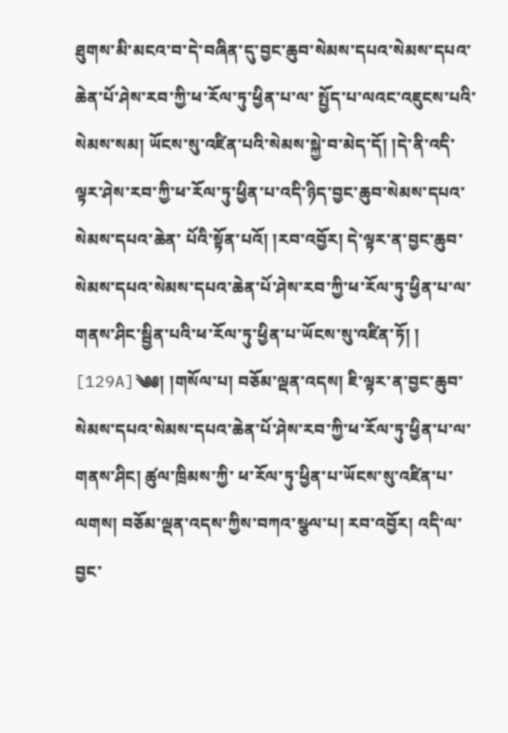ཐུགས་མི་མངའ་བ་དེ་བཞིན་དུ་བྱང་ཆུབ་སེམས་དཔའ་སེམས་དཔའ་ཆེན་པོ་ཤེས་རབ་ཀྱི་ཕ་རོལ་ཏུ་ཕྱིན་པ་ལ་ སྤྱོད་པ་ལའང་འཇུངས་པའི་སེམས་སམ། ཡོངས་སུ་འཛིན་པའི་སེམས་སྐྱེ་བ་མེད་དོ། །དེ་ནི་འདི་ལྟར་ཤེས་རབ་ཀྱི་ཕ་རོལ་ཏུ་ཕྱིན་པ་འདི་ཉིད་བྱང་ཆུབ་སེམས་དཔའ་སེམས་དཔའ་ཆེན་ པོའི་སྟོན་པའོ། །རབ་འབྱོར། དེ་ལྟར་ན་བྱང་ཆུབ་སེམས་དཔའ་སེམས་དཔའ་ཆེན་པོ་ཤེས་རབ་ཀྱི་ཕ་རོལ་ཏུ་ཕྱིན་པ་ལ་གནས་ཤིང་སྦྱིན་པའི་ཕ་རོལ་ཏུ་ཕྱིན་པ་ཡོངས་སུ་འཛིན་ཏོ། ། [129A]༄༅། །གསོལ་པ། བཅོམ་ལྡན་འདས། ཇི་ལྟར་ན་བྱང་ཆུབ་སེམས་དཔའ་སེམས་དཔའ་ཆེན་པོ་ཤེས་རབ་ཀྱི་ཕ་རོལ་ཏུ་ཕྱིན་པ་ལ་གནས་ཤིང། ཚུལ་ཁྲིམས་ཀྱི་ ཕ་རོལ་ཏུ་ཕྱིན་པ་ཡོངས་སུ་འཛིན་པ་ལགས། བཅོམ་ལྡན་འདས་ཀྱིས་བཀའ་སྩལ་པ། རབ་འབྱོར། འདི་ལ་བྱང་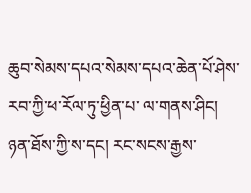ཆུབ་སེམས་དཔའ་སེམས་དཔའ་ཆེན་པོ་ཤེས་རབ་ཀྱི་ཕ་རོལ་ཏུ་ཕྱིན་པ་ ལ་གནས་ཤིང། ཉན་ཐོས་ཀྱི་ས་དང། རང་སངས་རྒྱས་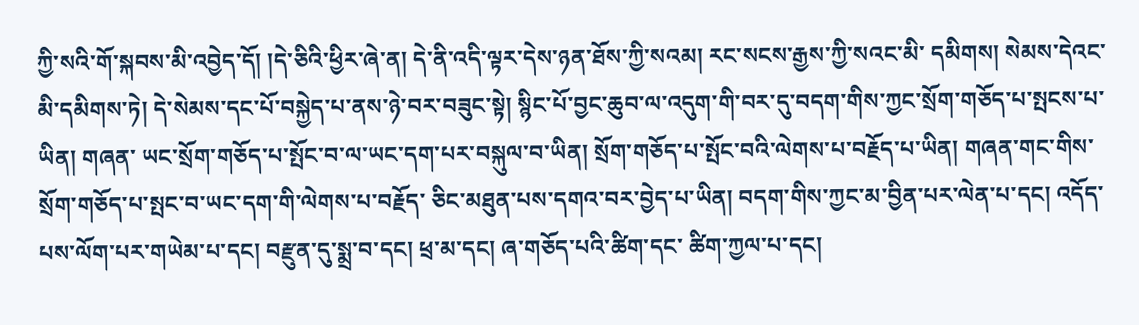ཀྱི་སའི་གོ་སྐབས་མི་འབྱེད་དོ། །དེ་ཅིའི་ཕྱིར་ཞེ་ན། དེ་ནི་འདི་ལྟར་དེས་ཉན་ཐོས་ཀྱི་སའམ། རང་སངས་རྒྱས་ཀྱི་སའང་མི་ དམིགས། སེམས་དེའང་མི་དམིགས་ཏེ། དེ་སེམས་དང་པོ་བསྐྱེད་པ་ནས་ཉེ་བར་བཟུང་སྟེ། སྙིང་པོ་བྱང་ཆུབ་ལ་འདུག་གི་བར་དུ་བདག་གིས་ཀྱང་སྲོག་གཅོད་པ་སྤངས་པ་ཡིན། གཞན་ ཡང་སྲོག་གཅོད་པ་སྤོང་བ་ལ་ཡང་དག་པར་བསྐུལ་བ་ཡིན། སྲོག་གཅོད་པ་སྤོང་བའི་ལེགས་པ་བརྗོད་པ་ཡིན། གཞན་གང་གིས་སྲོག་གཅོད་པ་སྤང་བ་ཡང་དག་གི་ལེགས་པ་བརྗོད་ ཅིང་མཐུན་པས་དགའ་བར་བྱེད་པ་ཡིན། བདག་གིས་ཀྱང་མ་བྱིན་པར་ལེན་པ་དང། འདོད་པས་ལོག་པར་གཡེམ་པ་དང། བརྫུན་དུ་སྨྲ་བ་དང། ཕྲ་མ་དང། ཞ་གཅོད་པའི་ཚིག་དང་ ཚིག་ཀྱལ་པ་དང།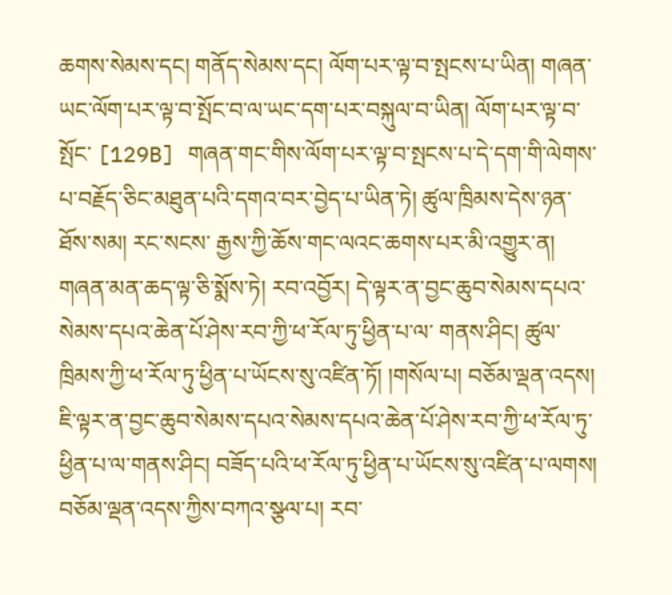ཆགས་སེམས་དང། གནོད་སེམས་དང། ལོག་པར་ལྟ་བ་སྤངས་པ་ཡིན། གཞན་ཡང་ལོག་པར་ལྟ་བ་སྤོང་བ་ལ་ཡང་དག་པར་བསྐུལ་བ་ཡིན། ལོག་པར་ལྟ་བ་སྤོང་ [129B] གཞན་གང་གིས་ལོག་པར་ལྟ་བ་སྤངས་པ་དེ་དག་གི་ལེགས་པ་བརྗོད་ཅིང་མཐུན་པའི་དགའ་བར་བྱེད་པ་ཡིན་ཏེ། ཚུལ་ཁྲིམས་དེས་ཉན་ཐོས་སམ། རང་སངས་ རྒྱས་ཀྱི་ཆོས་གང་ལའང་ཆགས་པར་མི་འགྱུར་ན། གཞན་མན་ཆད་ལྟ་ཅི་སྨོས་ཏེ། རབ་འབྱོར། དེ་ལྟར་ན་བྱང་ཆུབ་སེམས་དཔའ་སེམས་དཔའ་ཆེན་པོ་ཤེས་རབ་ཀྱི་ཕ་རོལ་ཏུ་ཕྱིན་པ་ལ་ གནས་ཤིང། ཚུལ་ཁྲིམས་ཀྱི་ཕ་རོལ་ཏུ་ཕྱིན་པ་ཡོངས་སུ་འཛིན་ཏོ། །གསོལ་པ། བཅོམ་ལྡན་འདས། ཇི་ལྟར་ན་བྱང་ཆུབ་སེམས་དཔའ་སེམས་དཔའ་ཆེན་པོ་ཤེས་རབ་ཀྱི་ཕ་རོལ་ཏུ་ ཕྱིན་པ་ལ་གནས་ཤིང། བཟོད་པའི་ཕ་རོལ་ཏུ་ཕྱིན་པ་ཡོངས་སུ་འཛིན་པ་ལགས། བཅོམ་ལྡན་འདས་ཀྱིས་བཀའ་སྩལ་པ། རབ་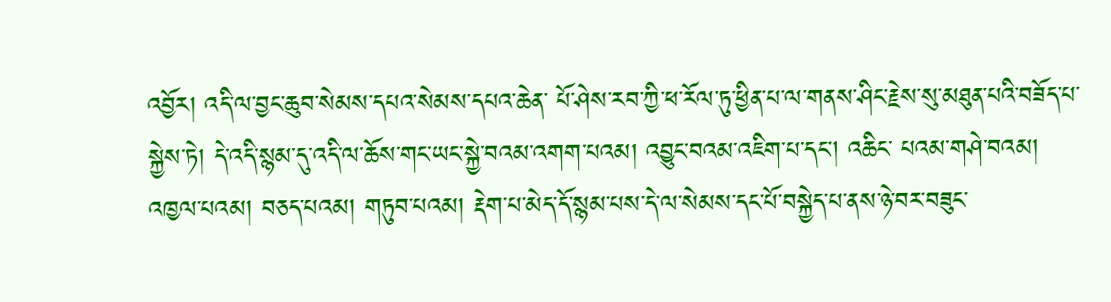འབྱོར། འདི་ལ་བྱང་ཆུབ་སེམས་དཔའ་སེམས་དཔའ་ཆེན་ པོ་ཤེས་རབ་ཀྱི་ཕ་རོལ་ཏུ་ཕྱིན་པ་ལ་གནས་ཤིང་རྗེས་སུ་མཐུན་པའི་བཟོད་པ་སྐྱེས་ཏེ། དེ་འདི་སྙམ་དུ་འདི་ལ་ཆོས་གང་ཡང་སྐྱེ་བའམ་འགག་པའམ། འབྱུང་བའམ་འཇིག་པ་དང། འཆིང་ པའམ་གཤེ་བའམ། འཁྱལ་པའམ། བཅད་པའམ། གཏུབ་པའམ། རྡེག་པ་མེད་དོ་སྙམ་པས་དེ་ལ་སེམས་དང་པོ་བསྐྱེད་པ་ནས་ཉེ་བར་བཟུང་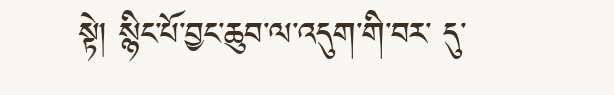སྟེ། སྙིང་པོ་བྱང་ཆུབ་ལ་འདུག་གི་བར་ དུ་